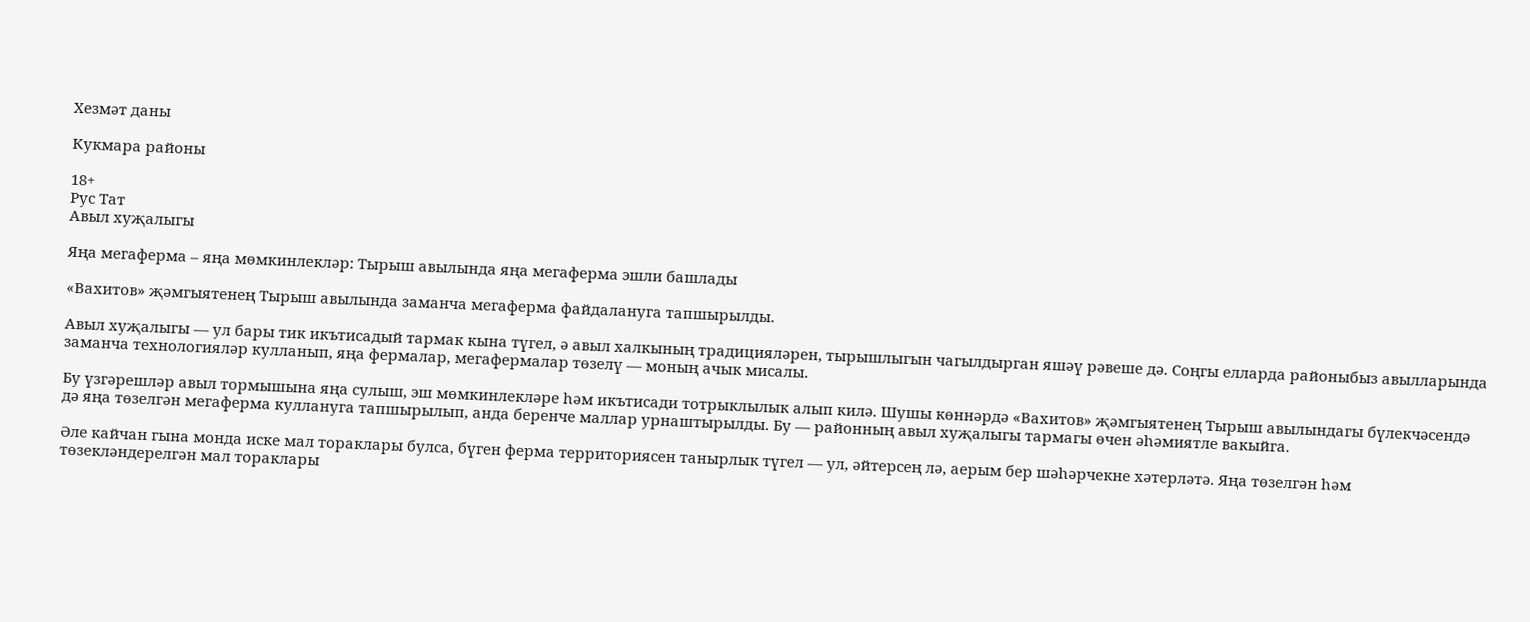Хезмәт даны

Кукмара районы

18+
Рус Тат
Авыл хуҗалыгы

Яңа мегаферма – яңа мөмкинлекләр: Тырыш авылында яңа мегаферма эшли башлады

«Вахитов» җәмгыятенең Тырыш авылында заманча мегаферма файдалануга тапшырылды.

Авыл хуҗалыгы — ул бары тик икътисадый тармак кына түгел, ә авыл халкының традицияләрен, тырышлыгын чагылдырган яшәү рәвеше дә. Соңгы елларда районыбыз авылларында заманча технологияләр кулланып, яңа фермалар, мегафермалар төзелү — моның ачык мисалы.

Бу үзгәрешләр авыл тормышына яңа сулыш, эш мөмкинлекләре һәм икътисади тотрыклылык алып килә. Шушы көннәрдә «Вахитов» җәмгыятенең Тырыш авылындагы бүлекчәсендә дә яңа төзелгән мегаферма куллануга тапшырылып, анда беренче маллар урнаштырылды. Бу — районның авыл хуҗалыгы тармагы өчен әһәмиятле вакыйга.

Әле кайчан гына монда иске мал тораклары булса, бүген ферма территориясен танырлык түгел — ул, әйтерсең лә, аерым бер шәһәрчекне хәтерләтә. Яңа төзелгән һәм төзекләндерелгән мал тораклары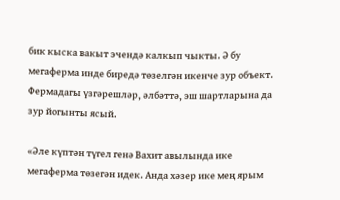бик кыска вакыт эчендә калкып чыкты. Ә бу мегаферма инде биредә төзелгән икенче зур объект. Фермадагы үзгәрешләр, әлбәттә, эш шартларына да зур йогынты ясый.

«Әле күптән түгел генә Вахит авылында ике мегаферма төзегән идек. Анда хәзер ике мең ярым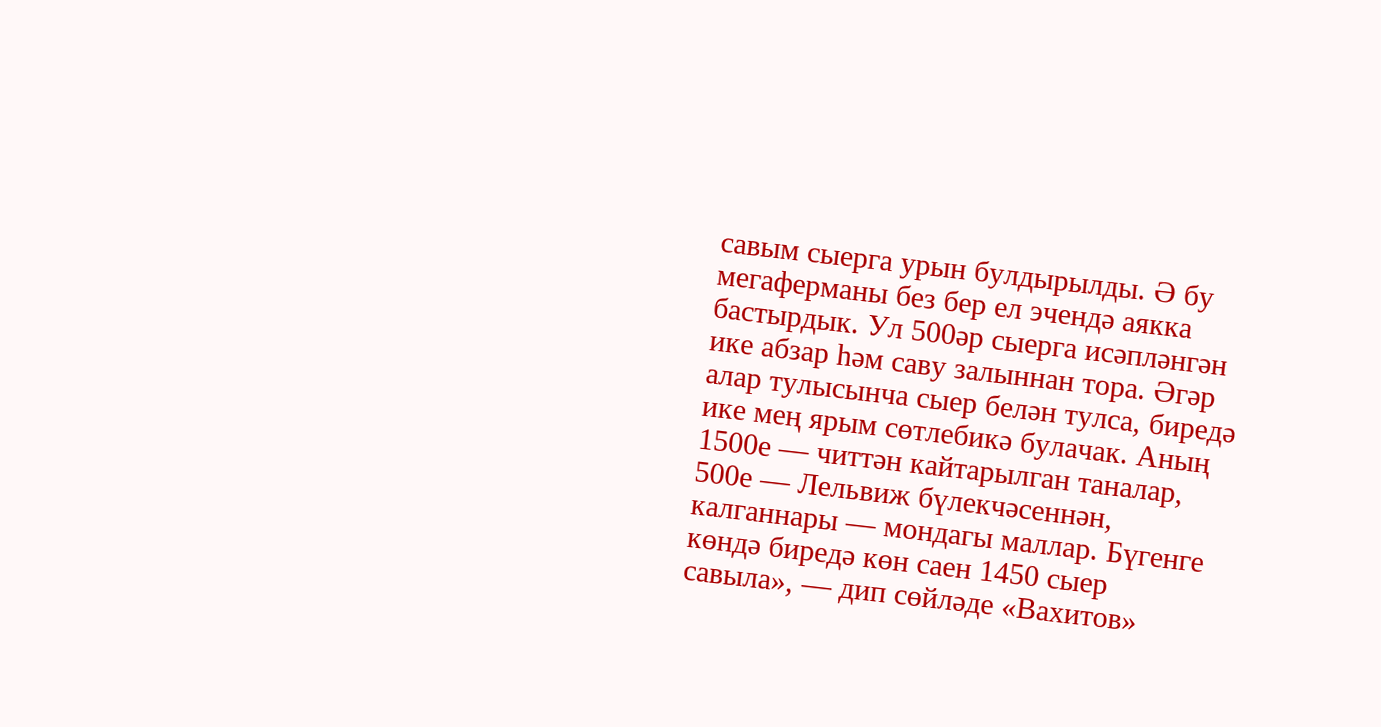савым сыерга урын булдырылды. Ә бу мегаферманы без бер ел эчендә аякка бастырдык. Ул 500әр сыерга исәпләнгән ике абзар һәм саву залыннан тора. Әгәр алар тулысынча сыер белән тулса, биредә ике мең ярым сөтлебикә булачак. Аның 1500е — читтән кайтарылган таналар, 500е — Лельвиж бүлекчәсеннән, калганнары — мондагы маллар. Бүгенге көндә биредә көн саен 1450 сыер савыла», — дип сөйләде «Вахитов»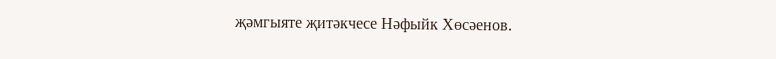җәмгыяте җитәкчесе Нәфыйк Хөсәенов.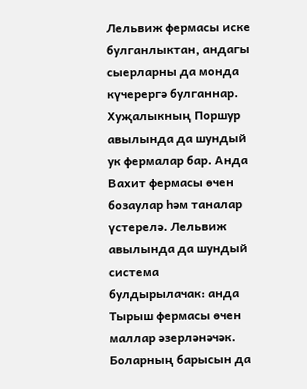Лельвиж фермасы иске булганлыктан, андагы сыерларны да монда күчерергә булганнар. Хуҗалыкның Поршур авылында да шундый ук фермалар бар. Анда Вахит фермасы өчен бозаулар һәм таналар үстерелә. Лельвиж авылында да шундый система булдырылачак: анда Тырыш фермасы өчен маллар әзерләнәчәк. Боларның барысын да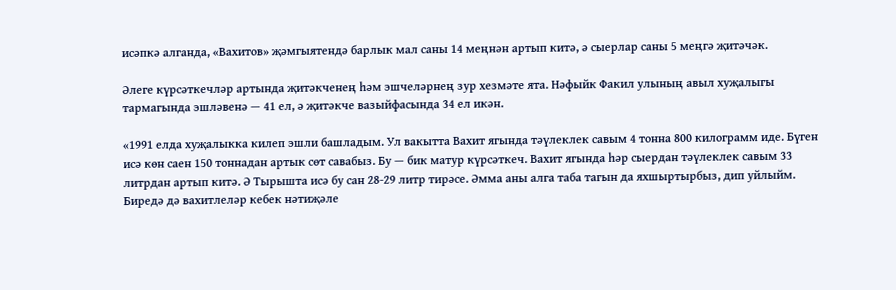исәпкә алганда, «Вахитов» җәмгыятендә барлык мал саны 14 меңнән артып китә, ә сыерлар саны 5 меңгә җитәчәк.

Әлеге күрсәткечләр артында җитәкченең һәм эшчеләрнең зур хезмәте ята. Нәфыйк Факил улының авыл хуҗалыгы тармагында эшләвенә — 41 ел, ә җитәкче вазыйфасында 34 ел икән.

«1991 елда хуҗалыкка килеп эшли башладым. Ул вакытта Вахит ягында тәүлеклек савым 4 тонна 800 килограмм иде. Бүген исә көн саен 150 тоннадан артык сөт савабыз. Бу — бик матур күрсәткеч. Вахит ягында һәр сыердан тәүлеклек савым 33 литрдан артып китә. Ә Тырышта исә бу сан 28-29 литр тирәсе. Әмма аны алга таба тагын да яхшыртырбыз, дип уйлыйм. Биредә дә вахитлеләр кебек нәтиҗәле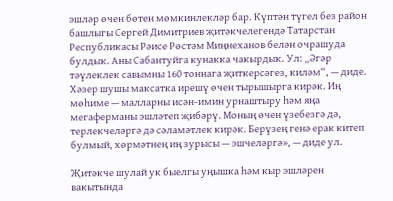эшләр өчен бөтен мөмкинлекләр бар. Күптән түгел без район башлыгы Сергей Димитриев җитәкчелегендә Татарстан Республикасы Рәисе Рөстәм Миңнеханов белән очрашуда булдык. Аны Сабантуйга кунакка чакырдык. Ул: „Әгәр тәүлеклек савымны 160 тоннага җиткерсәгез, киләм“, — диде. Хәзер шушы максатка ирешү өчен тырышырга кирәк. Иң мөһиме — малларны исән-имин урнаштыру һәм яңа мегаферманы эшләтеп җибәрү. Моның өчен үзебезгә дә, терлекчеләргә дә сәламәтлек кирәк. Берүзең генә ерак китеп булмый, хөрмәтнең иң зурысы — эшчеләргә», — диде ул.

Җитәкче шулай ук быелгы уңышка һәм кыр эшләрен вакытында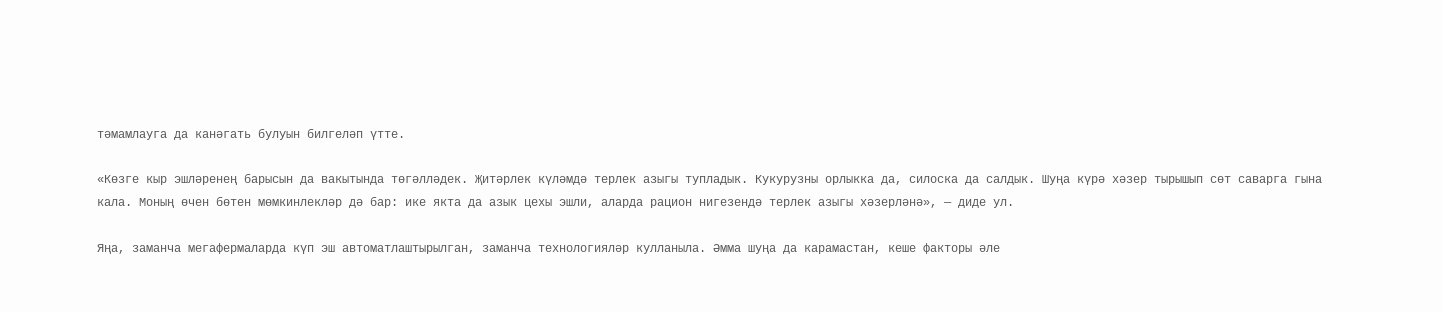тәмамлауга да канәгать булуын билгеләп үтте.

«Көзге кыр эшләренең барысын да вакытында төгәлләдек. Җитәрлек күләмдә терлек азыгы тупладык. Кукурузны орлыкка да, силоска да салдык. Шуңа күрә хәзер тырышып сөт саварга гына кала. Моның өчен бөтен мөмкинлекләр дә бар: ике якта да азык цехы эшли, аларда рацион нигезендә терлек азыгы хәзерләнә», — диде ул.

Яңа, заманча мегафермаларда күп эш автоматлаштырылган, заманча технологияләр кулланыла. Әмма шуңа да карамастан, кеше факторы әле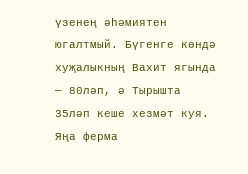үзенең әһәмиятен югалтмый. Бүгенге көндә хуҗалыкның Вахит ягында — 80ләп, ә Тырышта 35ләп кеше хезмәт куя. Яңа ферма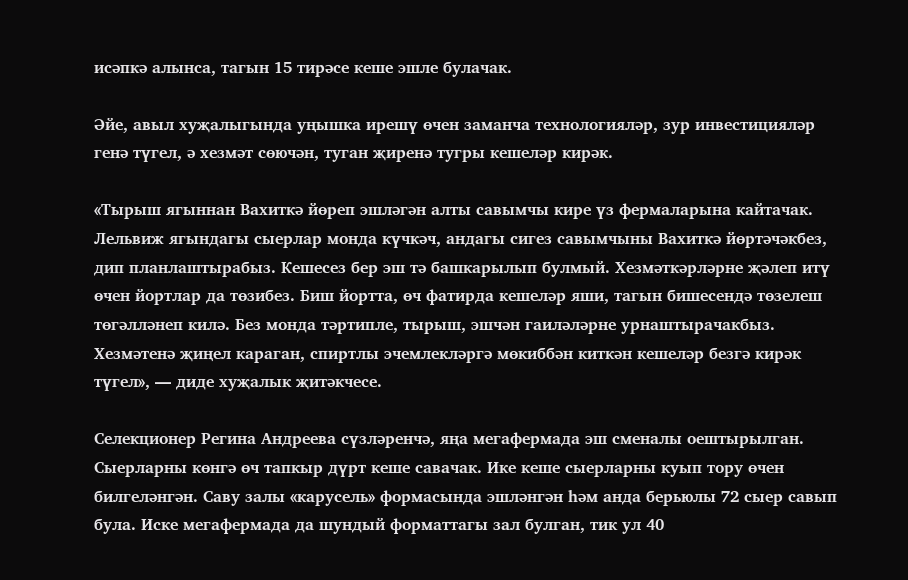исәпкә алынса, тагын 15 тирәсе кеше эшле булачак.

Әйе, авыл хуҗалыгында уңышка ирешү өчен заманча технологияләр, зур инвестицияләр генә түгел, ә хезмәт сөючән, туган җиренә тугры кешеләр кирәк.

«Тырыш ягыннан Вахиткә йөреп эшләгән алты савымчы кире үз фермаларына кайтачак. Лельвиж ягындагы сыерлар монда күчкәч, андагы сигез савымчыны Вахиткә йөртәчәкбез, дип планлаштырабыз. Кешесез бер эш тә башкарылып булмый. Хезмәткәрләрне җәлеп итү өчен йортлар да төзибез. Биш йортта, өч фатирда кешеләр яши, тагын бишесендә төзелеш төгәлләнеп килә. Без монда тәртипле, тырыш, эшчән гаиләләрне урнаштырачакбыз. Хезмәтенә җиңел караган, спиртлы эчемлекләргә мөкиббән киткән кешеләр безгә кирәк түгел», — диде хуҗалык җитәкчесе.

Селекционер Регина Андреева сүзләренчә, яңа мегафермада эш сменалы оештырылган. Сыерларны көнгә өч тапкыр дүрт кеше савачак. Ике кеше сыерларны куып тору өчен билгеләнгән. Саву залы «карусель» формасында эшләнгән һәм анда берьюлы 72 сыер савып була. Иске мегафермада да шундый форматтагы зал булган, тик ул 40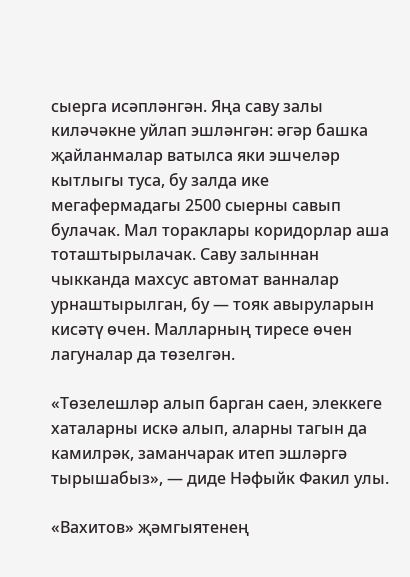сыерга исәпләнгән. Яңа саву залы киләчәкне уйлап эшләнгән: әгәр башка җайланмалар ватылса яки эшчеләр кытлыгы туса, бу залда ике мегафермадагы 2500 сыерны савып булачак. Мал тораклары коридорлар аша тоташтырылачак. Саву залыннан чыкканда махсус автомат ванналар урнаштырылган, бу — тояк авыруларын кисәтү өчен. Малларның тиресе өчен лагуналар да төзелгән.

«Төзелешләр алып барган саен, элеккеге хаталарны искә алып, аларны тагын да камилрәк, заманчарак итеп эшләргә тырышабыз», — диде Нәфыйк Факил улы.

«Вахитов» җәмгыятенең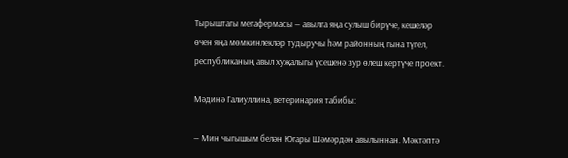Тырыштагы мегафермасы — авылга яңа сулыш бирүче, кешеләр өчен яңа мөмкинлекләр тудыручы һәм районның гына түгел, республиканың авыл хуҗалыгы үсешенә зур өлеш кертүче проект.

Мәдинә Галиуллина, ветеринария табибы:

— Мин чыгышым белән Югары Шәмәрдән авылыннан. Мәктәптә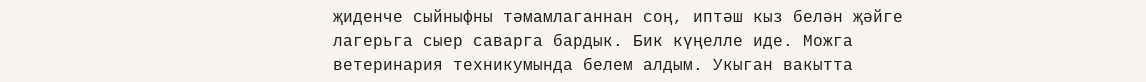җиденче сыйныфны тәмамлаганнан соң, иптәш кыз белән җәйге лагерьга сыер саварга бардык. Бик күңелле иде. Можга ветеринария техникумында белем алдым. Укыган вакытта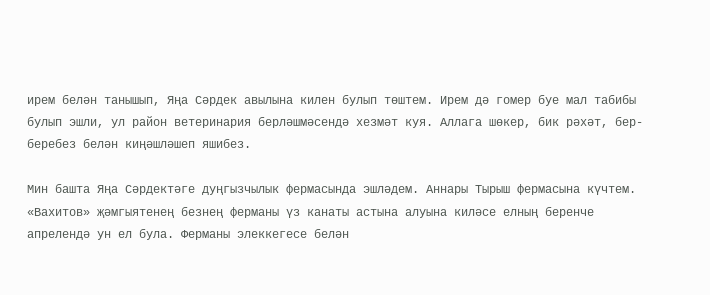ирем белән танышып, Яңа Сәрдек авылына килен булып төштем. Ирем дә гомер буе мал табибы булып эшли, ул район ветеринария берләшмәсендә хезмәт куя. Аллага шөкер, бик рәхәт, бер-беребез белән киңәшләшеп яшибез.

Мин башта Яңа Сәрдектәге дуңгызчылык фермасында эшләдем. Аннары Тырыш фермасына күчтем. «Вахитов» җәмгыятенең безнең ферманы үз канаты астына алуына киләсе елның беренче апрелендә ун ел була. Ферманы элеккегесе белән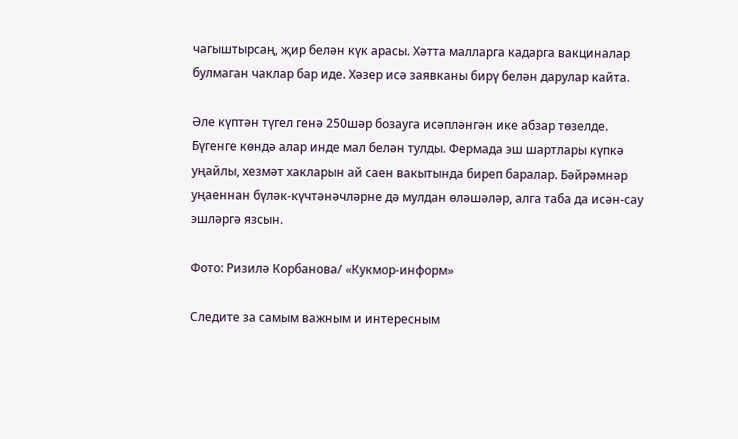чагыштырсаң, җир белән күк арасы. Хәтта малларга кадарга вакциналар булмаган чаклар бар иде. Хәзер исә заявканы бирү белән дарулар кайта.

Әле күптән түгел генә 250шәр бозауга исәпләнгән ике абзар төзелде. Бүгенге көндә алар инде мал белән тулды. Фермада эш шартлары күпкә уңайлы, хезмәт хакларын ай саен вакытында биреп баралар. Бәйрәмнәр уңаеннан бүләк-күчтәнәчләрне дә мулдан өләшәләр, алга таба да исән-сау эшләргә язсын.

Фото: Ризилә Корбанова/ «Кукмор-информ»

Следите за самым важным и интересным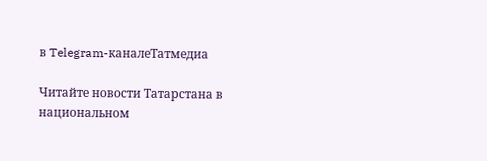в Telegram-каналеТатмедиа

Читайте новости Татарстана в национальном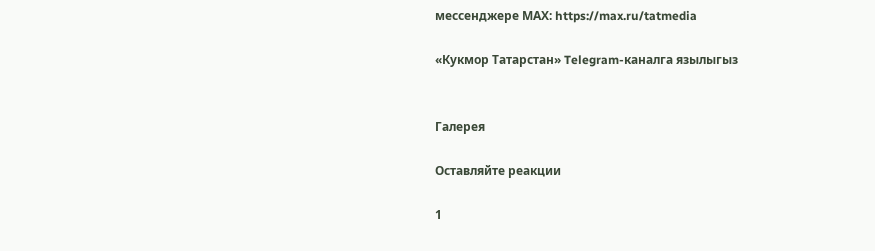мессенджере MАХ: https://max.ru/tatmedia

«Кукмор Татарстан» Telegram-каналга язылыгыз


Галерея

Оставляйте реакции

1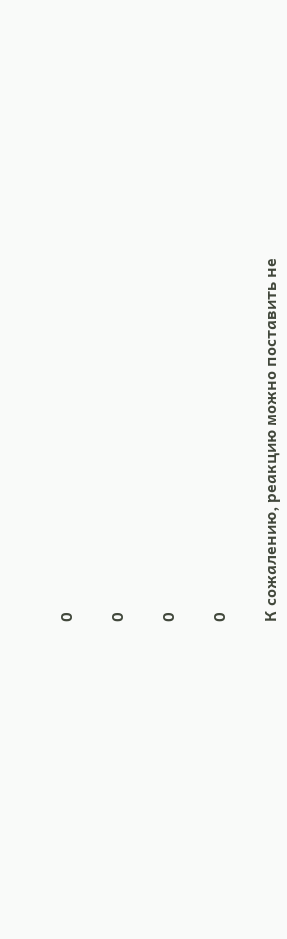0

0

0

0

К сожалению, реакцию можно поставить не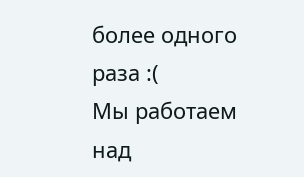более одного раза :(
Мы работаем над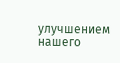улучшением нашего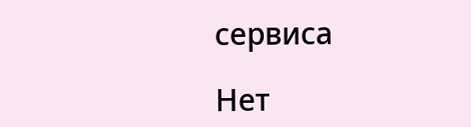сервиса

Нет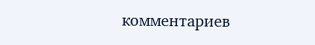комментариев